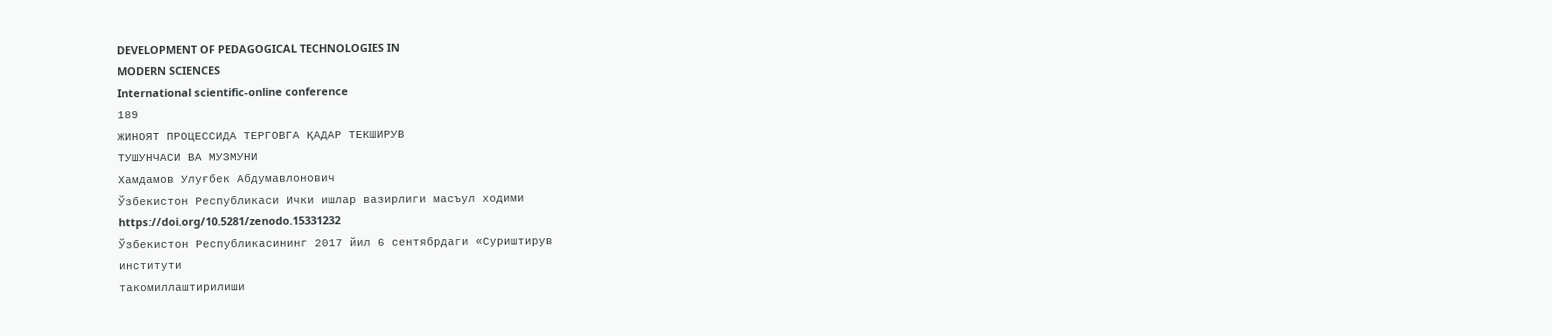DEVELOPMENT OF PEDAGOGICAL TECHNOLOGIES IN
MODERN SCIENCES
International scientific-online conference
189
ЖИНОЯТ ПРОЦЕССИДА ТЕРГОВГА ҚАДАР ТЕКШИРУВ
ТУШУНЧАСИ ВА МУЗМУНИ
Хамдамов Улуғбек Абдумавлонович
Ўзбекистон Республикаси Ички ишлар вазирлиги масъул ходими
https://doi.org/10.5281/zenodo.15331232
Ўзбекистон Республикасининг 2017 йил 6 сентябрдаги «Суриштирув
институти
такомиллаштирилиши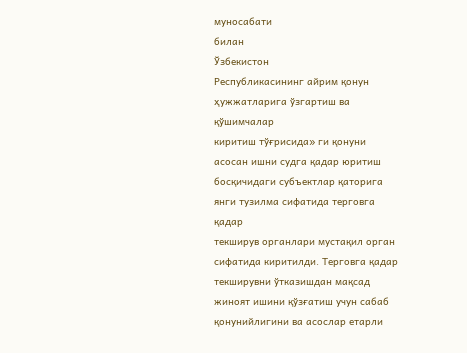муносабати
билан
Ўзбекистон
Республикасининг айрим қонун ҳужжатларига ўзгартиш ва қўшимчалар
киритиш тўғрисида» ги қонуни асосан ишни судга қадар юритиш
босқичидаги субъектлар қаторига янги тузилма сифатида терговга қадар
текширув органлари мустақил орган сифатида киритилди. Терговга қадар
текширувни ўтказишдан мақсад жиноят ишини қўзғатиш учун сабаб
қонунийлигини ва асослар етарли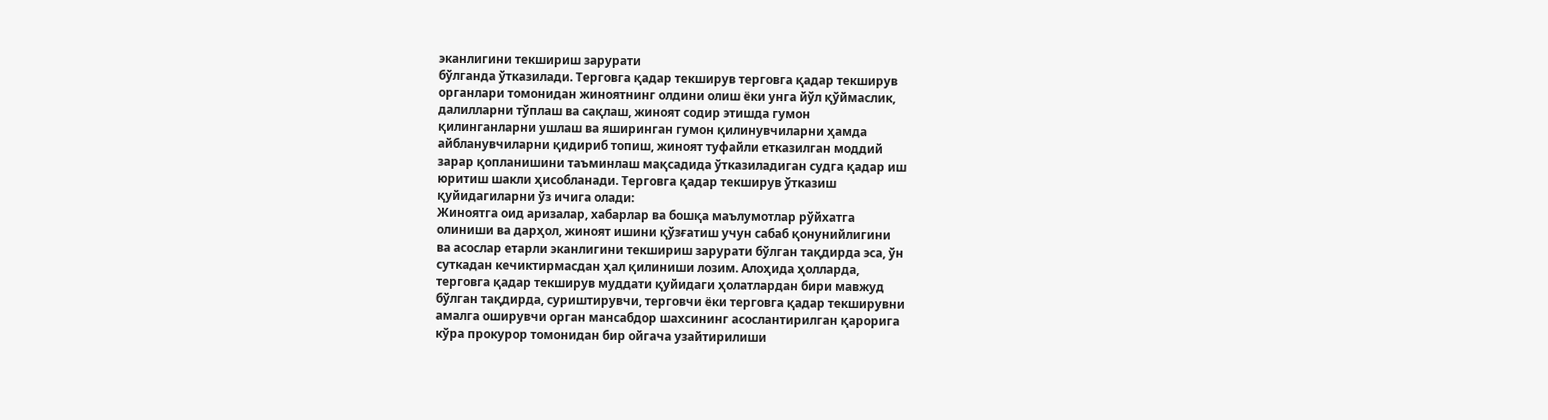эканлигини текшириш зарурати
бўлганда ўтказилади. Терговга қадар текширув терговга қадар текширув
органлари томонидан жиноятнинг олдини олиш ёки унга йўл қўймаслик,
далилларни тўплаш ва сақлаш, жиноят содир этишда гумон
қилинганларни ушлаш ва яширинган гумон қилинувчиларни ҳамда
айбланувчиларни қидириб топиш, жиноят туфайли етказилган моддий
зарар қопланишини таъминлаш мақсадида ўтказиладиган судга қадар иш
юритиш шакли ҳисобланади. Терговга қадар текширув ўтказиш
қуйидагиларни ўз ичига олади:
Жиноятга оид аризалар, хабарлар ва бошқа маълумотлар рўйхатга
олиниши ва дарҳол, жиноят ишини қўзғатиш учун сабаб қонунийлигини
ва асослар етарли эканлигини текшириш зарурати бўлган тақдирда эса, ўн
суткадан кечиктирмасдан ҳал қилиниши лозим. Алоҳида ҳолларда,
терговга қадар текширув муддати қуйидаги ҳолатлардан бири мавжуд
бўлган тақдирда, суриштирувчи, терговчи ёки терговга қадар текширувни
амалга оширувчи орган мансабдор шахсининг асослантирилган қарорига
кўра прокурор томонидан бир ойгача узайтирилиши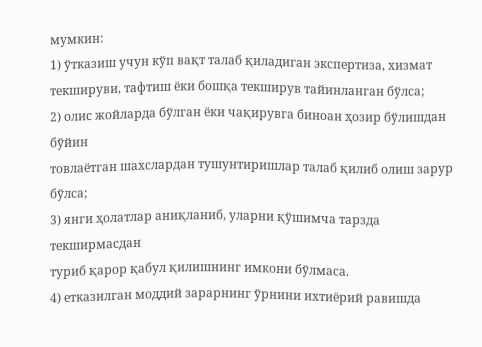мумкин:
1) ўтказиш учун кўп вақт талаб қиладиган экспертиза, хизмат
текшируви, тафтиш ёки бошқа текширув тайинланган бўлса;
2) олис жойларда бўлган ёки чақирувга биноан ҳозир бўлишдан бўйин
товлаётган шахслардан тушунтиришлар талаб қилиб олиш зарур бўлса;
3) янги ҳолатлар аниқланиб, уларни қўшимча тарзда текширмасдан
туриб қарор қабул қилишнинг имкони бўлмаса.
4) етказилган моддий зарарнинг ўрнини ихтиёрий равишда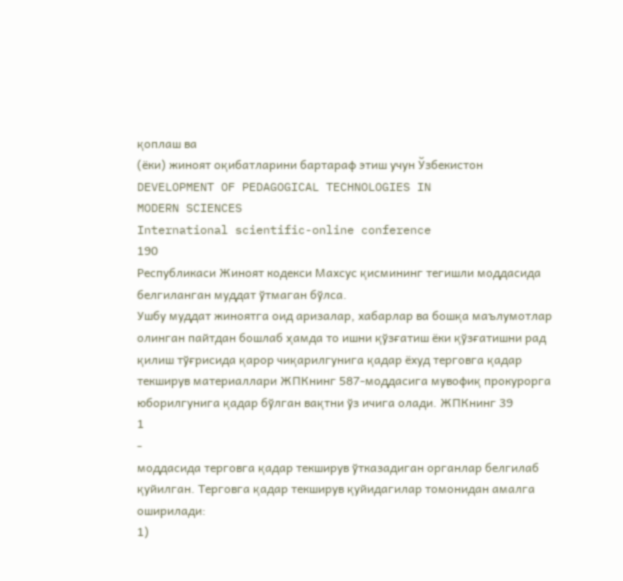қоплаш ва
(ёки) жиноят оқибатларини бартараф этиш учун Ўзбекистон
DEVELOPMENT OF PEDAGOGICAL TECHNOLOGIES IN
MODERN SCIENCES
International scientific-online conference
190
Республикаси Жиноят кодекси Махсус қисмининг тегишли моддасида
белгиланган муддат ўтмаган бўлса.
Ушбу муддат жиноятга оид аризалар, хабарлар ва бошқа маълумотлар
олинган пайтдан бошлаб ҳамда то ишни қўзғатиш ёки қўзғатишни рад
қилиш тўғрисида қарор чиқарилгунига қадар ёхуд терговга қадар
текширув материаллари ЖПКнинг 587-моддасига мувофиқ прокурорга
юборилгунига қадар бўлган вақтни ўз ичига олади. ЖПКнинг 39
1
-
моддасида терговга қадар текширув ўтказадиган органлар белгилаб
қуйилган. Терговга қадар текширув қуйидагилар томонидан амалга
оширилади:
1)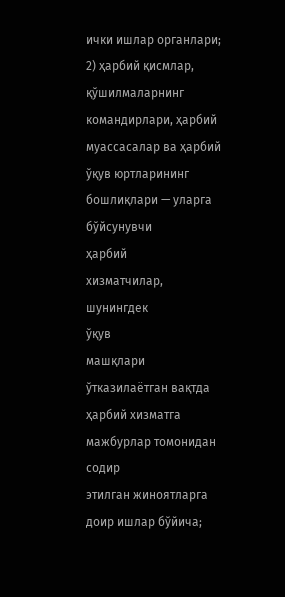ички ишлар органлари;
2) ҳарбий қисмлар, қўшилмаларнинг командирлари, ҳарбий
муассасалар ва ҳарбий ўқув юртларининг бошлиқлари — уларга
бўйсунувчи
ҳарбий
хизматчилар,
шунингдек
ўқув
машқлари
ўтказилаётган вақтда ҳарбий хизматга мажбурлар томонидан содир
этилган жиноятларга доир ишлар бўйича;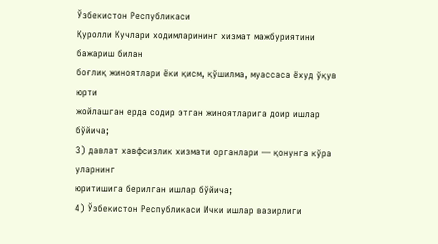Ўзбекистон Республикаси
Қуролли Кучлари ходимларининг хизмат мажбуриятини бажариш билан
боғлиқ жиноятлари ёки қисм, қўшилма, муассаса ёхуд ўқув юрти
жойлашган ерда содир этган жиноятларига доир ишлар бўйича;
3) давлат хавфсизлик хизмати органлари — қонунга кўра уларнинг
юритишига берилган ишлар бўйича;
4) Ўзбекистон Республикаси Ички ишлар вазирлиги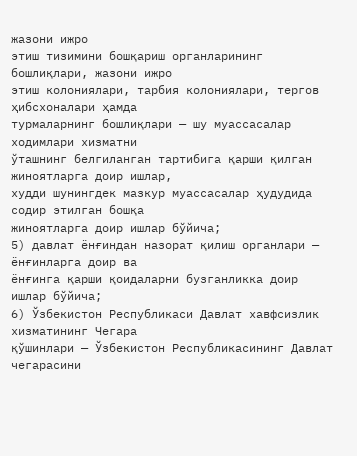жазони ижро
этиш тизимини бошқариш органларининг бошлиқлари, жазони ижро
этиш колониялари, тарбия колониялари, тергов ҳибсхоналари ҳамда
турмаларнинг бошлиқлари — шу муассасалар ходимлари хизматни
ўташнинг белгиланган тартибига қарши қилган жиноятларга доир ишлар,
худди шунингдек мазкур муассасалар ҳудудида содир этилган бошқа
жиноятларга доир ишлар бўйича;
5) давлат ёнғиндан назорат қилиш органлари — ёнғинларга доир ва
ёнғинга қарши қоидаларни бузганликка доир ишлар бўйича;
6) Ўзбекистон Республикаси Давлат хавфсизлик хизматининг Чегара
қўшинлари — Ўзбекистон Республикасининг Давлат чегарасини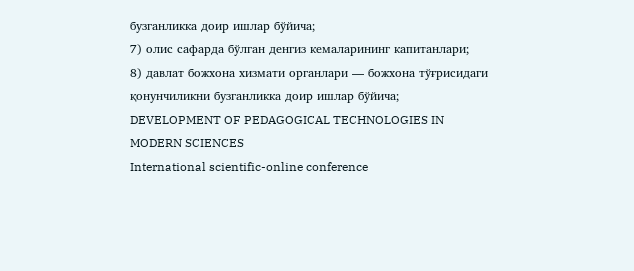бузганликка доир ишлар бўйича;
7) олис сафарда бўлган денгиз кемаларининг капитанлари;
8) давлат божхона хизмати органлари — божхона тўғрисидаги
қонунчиликни бузганликка доир ишлар бўйича;
DEVELOPMENT OF PEDAGOGICAL TECHNOLOGIES IN
MODERN SCIENCES
International scientific-online conference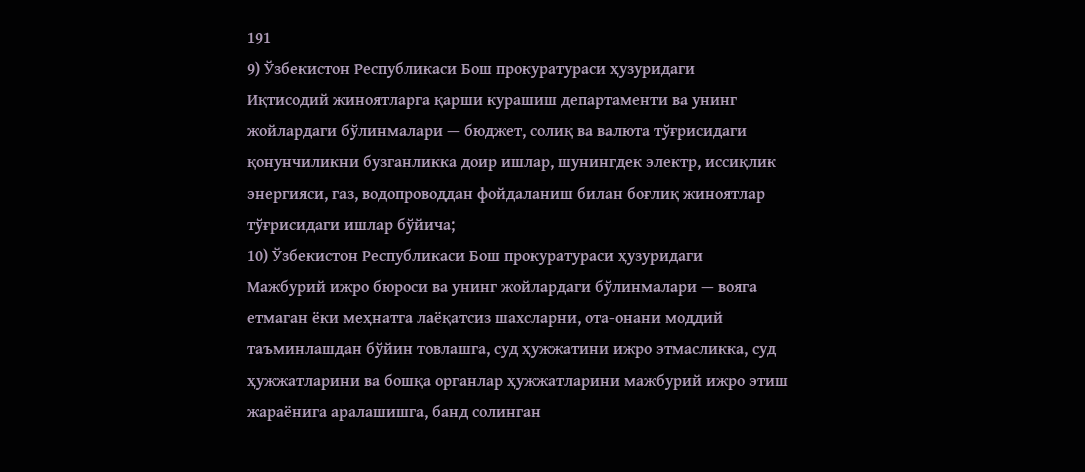191
9) Ўзбекистон Республикаси Бош прокуратураси ҳузуридаги
Иқтисодий жиноятларга қарши курашиш департаменти ва унинг
жойлардаги бўлинмалари — бюджет, солиқ ва валюта тўғрисидаги
қонунчиликни бузганликка доир ишлар, шунингдек электр, иссиқлик
энергияси, газ, водопроводдан фойдаланиш билан боғлиқ жиноятлар
тўғрисидаги ишлар бўйича;
10) Ўзбекистон Республикаси Бош прокуратураси ҳузуридаги
Мажбурий ижро бюроси ва унинг жойлардаги бўлинмалари — вояга
етмаган ёки меҳнатга лаёқатсиз шахсларни, ота-онани моддий
таъминлашдан бўйин товлашга, суд ҳужжатини ижро этмасликка, суд
ҳужжатларини ва бошқа органлар ҳужжатларини мажбурий ижро этиш
жараёнига аралашишга, банд солинган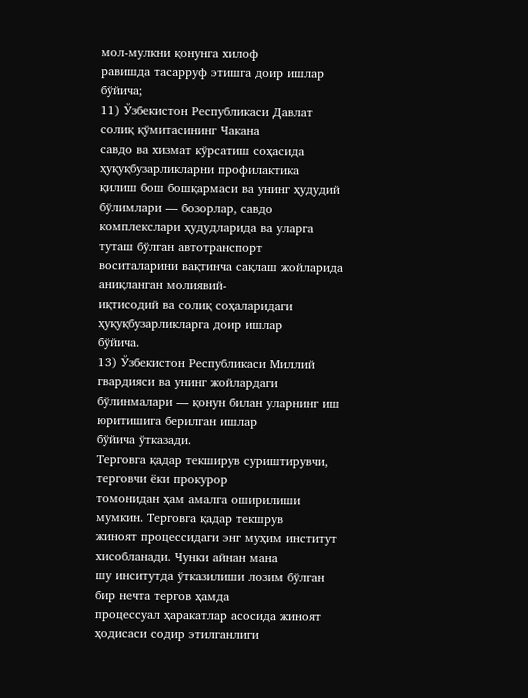мол-мулкни қонунга хилоф
равишда тасарруф этишга доир ишлар бўйича;
11) Ўзбекистон Республикаси Давлат солиқ қўмитасининг Чакана
савдо ва хизмат кўрсатиш соҳасида ҳуқуқбузарликларни профилактика
қилиш бош бошқармаси ва унинг ҳудудий бўлимлари — бозорлар, савдо
комплекслари ҳудудларида ва уларга туташ бўлган автотранспорт
воситаларини вақтинча сақлаш жойларида аниқланган молиявий-
иқтисодий ва солиқ соҳаларидаги ҳуқуқбузарликларга доир ишлар
бўйича.
13) Ўзбекистон Республикаси Миллий гвардияси ва унинг жойлардаги
бўлинмалари — қонун билан уларнинг иш юритишига берилган ишлар
бўйича ўтказади.
Терговга қадар текширув суриштирувчи, терговчи ёки прокурор
томонидан ҳам амалга оширилиши мумкин. Терговга қадар текшрув
жиноят процессидаги энг муҳим институт хисобланади. Чунки айнан мана
шу инситутда ўтказилиши лозим бўлган бир нечта тергов ҳамда
процессуал ҳаракатлар асосида жиноят ҳодисаси содир этилганлиги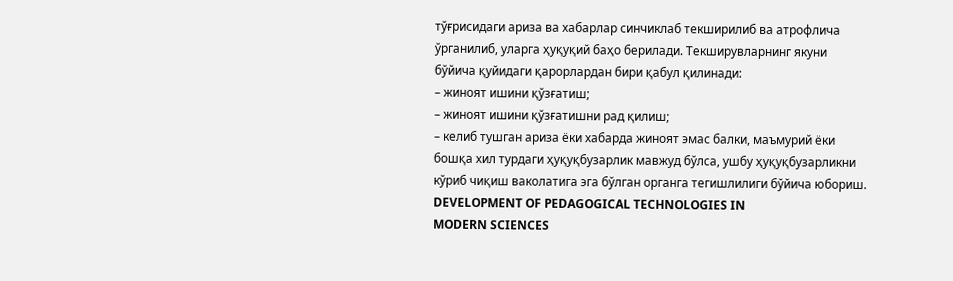тўғрисидаги ариза ва хабарлар синчиклаб текширилиб ва атрофлича
ўрганилиб, уларга ҳуқуқий баҳо берилади. Текширувларнинг якуни
бўйича қуйидаги қарорлардан бири қабул қилинади:
– жиноят ишини қўзғатиш;
– жиноят ишини қўзғатишни рад қилиш;
– келиб тушган ариза ёки хабарда жиноят эмас балки, маъмурий ёки
бошқа хил турдаги ҳуқуқбузарлик мавжуд бўлса, ушбу ҳуқуқбузарликни
кўриб чиқиш ваколатига эга бўлган органга тегишлилиги бўйича юбориш.
DEVELOPMENT OF PEDAGOGICAL TECHNOLOGIES IN
MODERN SCIENCES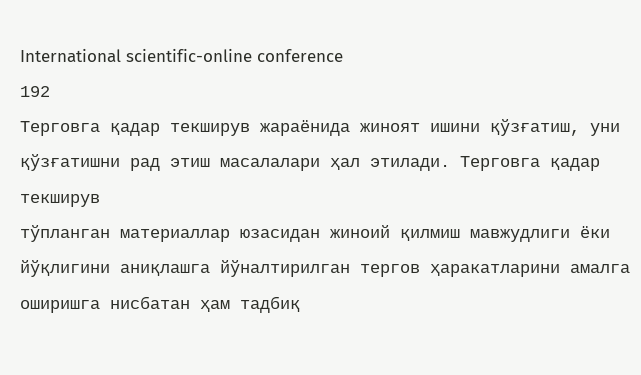International scientific-online conference
192
Терговга қадар текширув жараёнида жиноят ишини қўзғатиш, уни
қўзғатишни рад этиш масалалари ҳал этилади. Терговга қадар текширув
тўпланган материаллар юзасидан жиноий қилмиш мавжудлиги ёки
йўқлигини аниқлашга йўналтирилган тергов ҳаракатларини амалга
оширишга нисбатан ҳам тадбиқ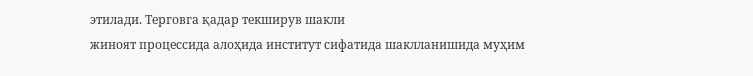этилади. Терговга қадар текширув шакли
жиноят процессида алоҳида институт сифатида шаклланишида муҳим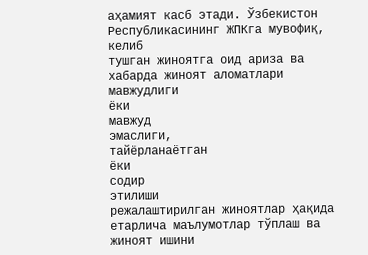аҳамият касб этади. Ўзбекистон Республикасининг ЖПКга мувофиқ, келиб
тушган жиноятга оид ариза ва хабарда жиноят аломатлари мавжудлиги
ёки
мавжуд
эмаслиги,
тайёрланаётган
ёки
содир
этилиши
режалаштирилган жиноятлар ҳақида етарлича маълумотлар тўплаш ва
жиноят ишини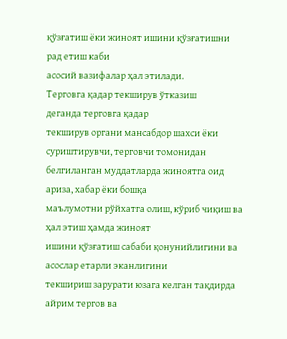қўзғатиш ёки жиноят ишини қўзғатишни рад етиш каби
асосий вазифалар ҳал этилади.
Терговга қадар текширув ўтказиш
деганда терговга қадар
текширув органи мансабдор шахси ёки суриштирувчи, терговчи томонидан
белгиланган муддатларда жиноятга оид ариза, хабар ёки бошқа
маълумотни рўйхатга олиш, кўриб чиқиш ва ҳал этиш ҳамда жиноят
ишини қўзғатиш сабаби қонунийлигини ва асослар етарли эканлигини
текшириш зарурати юзага келган тақдирда айрим тергов ва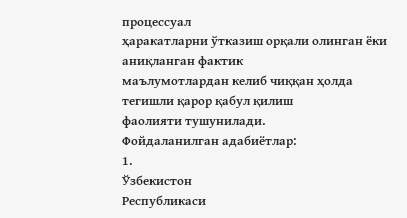процессуал
ҳаракатларни ўтказиш орқали олинган ёки аниқланган фактик
маълумотлардан келиб чиққан ҳолда тегишли қарор қабул қилиш
фаолияти тушунилади.
Фойдаланилган адабиётлар:
1.
Ўзбекистон
Республикаси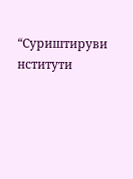“Суриштируви
нститути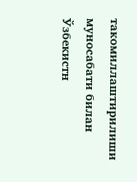такомиллаштирилиши муносабати билан Ўзбекистн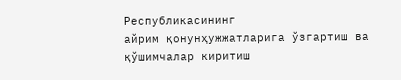Республикасининг
айрим қонунҳужжатларига ўзгартиш ва қўшимчалар киритиш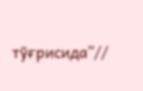тўғрисида”//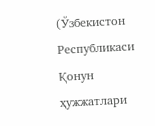(Ўзбекистон Республикаси Қонун ҳужжатлари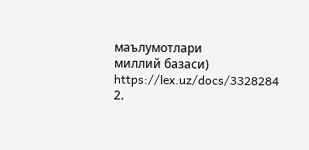маълумотлари
миллий базаси) https://lex.uz/docs/3328284
2.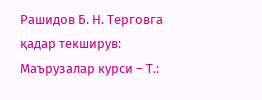Рашидов Б. Н. Терговга қадар текширув: Маърузалар курси – Т.: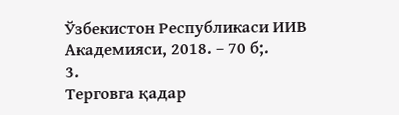Ўзбекистон Республикаси ИИВ Академияси, 2018. – 70 б;.
3.
Терговга қадар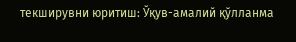текширувни юритиш: Ўқув-амалий қўлланма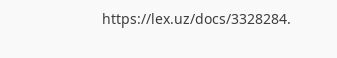https://lex.uz/docs/3328284.